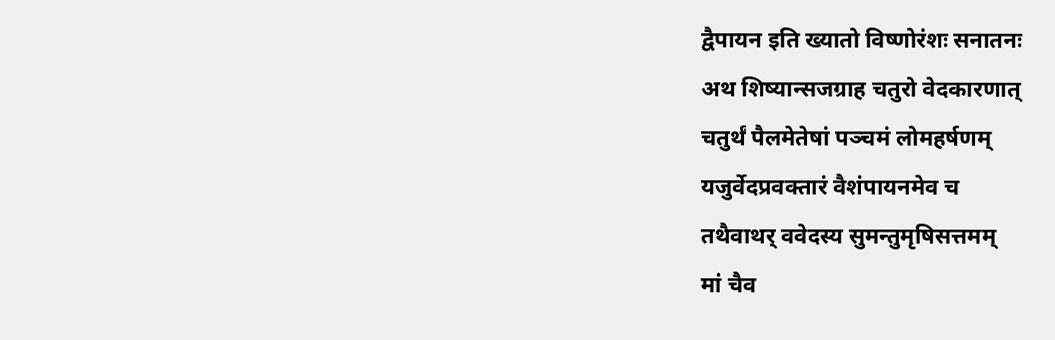द्वैपायन इति ख्यातो विष्णोरंशः सनातनः
अथ शिष्यान्सजग्राह चतुरो वेदकारणात्
चतुर्थं पैलमेतेषां पञ्चमं लोमहर्षणम्
यजुर्वेदप्रवक्तारं वैशंपायनमेव च
तथैवाथर् ववेदस्य सुमन्तुमृषिसत्तमम्
मां चैव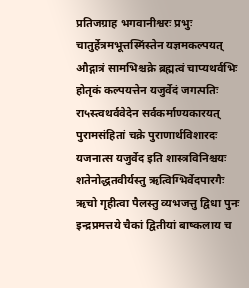प्रतिजग्राह भगवानीश्वरः प्रभुः
चातुर्हेत्रमभूत्तस्मिंस्तेन यज्ञमकल्पयत्
औद्गात्रं सामभिश्चक्रे ब्रह्मत्वं चाप्यथर्वभिः
होतृकं कल्पयत्तेन यजुर्वेदं जगत्पतिः
रा५स्त्वथर्ववेदेन सर्वकर्माण्यकारयत्
पुरामसंहितां चक्रे पुराणार्थविशारदः
यजनात्स यजुर्वेद इति शास्त्रविनिश्चयः
शतेनोद्धतवीर्यस्तु ऋत्विग्भिर्वेदपारगैः
ऋचो गृहीत्वा पैलस्तु व्यभजत्तु द्विधा पुनः
इन्द्रप्रमत्तये चैकां द्वितीयां बाष्कलाय च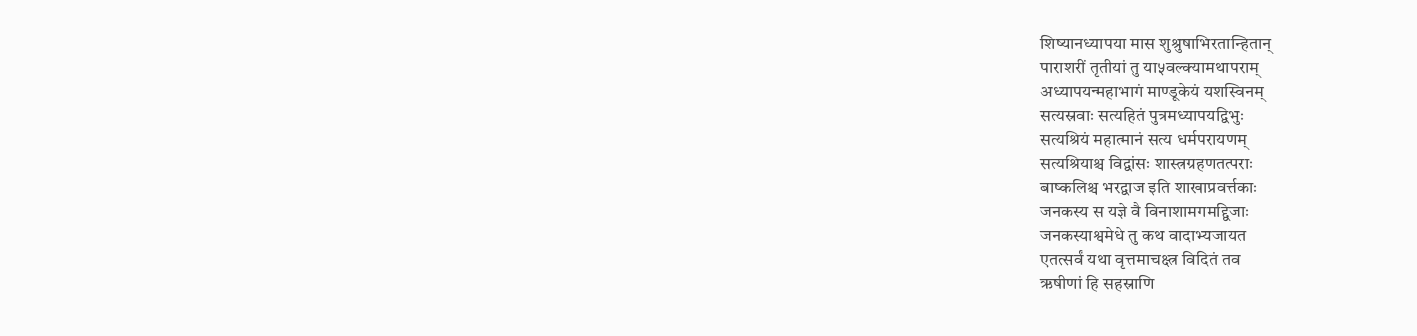शिष्यानध्यापया मास शुश्रुषाभिरतान्हितान्
पाराशरीं तृतीयां तु या५वल्क्यामथापराम्
अध्यापयन्महाभागं माण्डूकेयं यशस्विनम्
सत्यस्रवाः सत्यहितं पुत्रमध्यापयद्विभुः
सत्यश्रियं महात्मानं सत्य धर्मपरायणम्
सत्यश्रियाश्च विद्वांसः शास्त्रग्रहणतत्पराः
बाष्कलिश्च भरद्वाज इति शाखाप्रवर्त्तकाः
जनकस्य स यज्ञे वै विनाशामगमद्द्विजाः
जनकस्याश्वमेधे तु कथ वादाभ्यजायत
एतत्सर्वं यथा वृत्तमाचक्ष्त्र विदितं तव
ऋषीणां हि सहस्राणि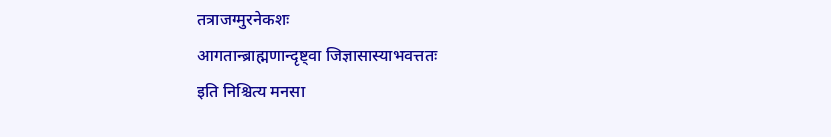तत्राजग्मुरनेकशः
आगतान्ब्राह्मणान्दृष्ट्वा जिज्ञासास्याभवत्ततः
इति निश्चित्य मनसा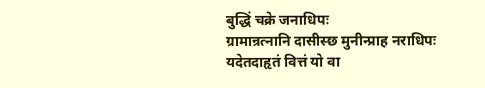बुद्धिं चक्रे जनाधिपः
ग्रामान्रत्नानि दासीस्छ मुनीन्प्राह नराधिपः
यदेतदाहृतं वित्तं यो वा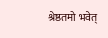श्रेष्ठतमो भवेत्